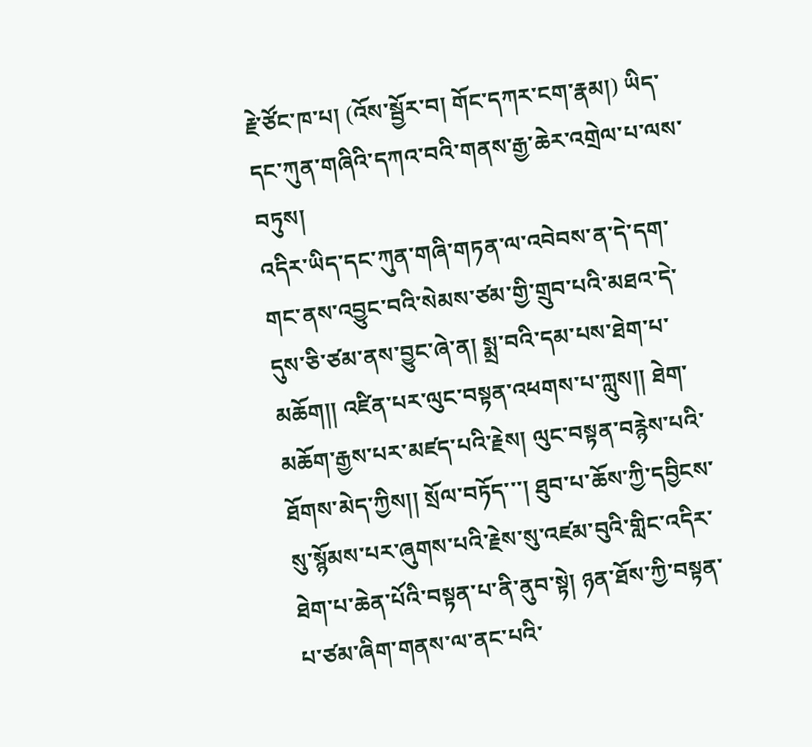རྗེ་ཙོང་ཁ་པ། (འོས་སྦྱོར་བ། གོང་དཀར་ངག་རྣམ།) ཡིད་དང་ཀུན་གཞིའི་དཀའ་བའི་གནས་རྒྱ་ཆེར་འགྲེལ་པ་ལས་བཏུས།
འདིར་ཡིད་དང་ཀུན་གཞི་གཏན་ལ་འབེབས་ན་དེ་དག་གང་ནས་འབྱུང་བའི་སེམས་ཙམ་གྱི་གྲུབ་པའི་མཐའ་དེ་དུས་ཅི་ཙམ་ནས་བྱུང་ཞེ་ན། སྨྲ་བའི་དམ་པས་ཐེག་པ་མཆོག།། འཛིན་པར་ལུང་བསྟན་འཕགས་པ་ཀླུས།། ཐེག་མཆོག་རྒྱས་པར་མཛད་པའི་རྗེས། ལུང་བསྟན་བརྙེས་པའི་ཐོགས་མེད་ཀྱིས།། སྲོལ་བཏོད་་་། ཐུབ་པ་ཆོས་ཀྱི་དབྱིངས་སུ་སྙོམས་པར་ཞུགས་པའི་རྗེས་སུ་འཛམ་བུའི་གླིང་འདིར་ཐེག་པ་ཆེན་པོའི་བསྟན་པ་ནི་ནུབ་སྟེ། ཉན་ཐོས་ཀྱི་བསྟན་པ་ཙམ་ཞིག་གནས་ལ་ནང་པའི་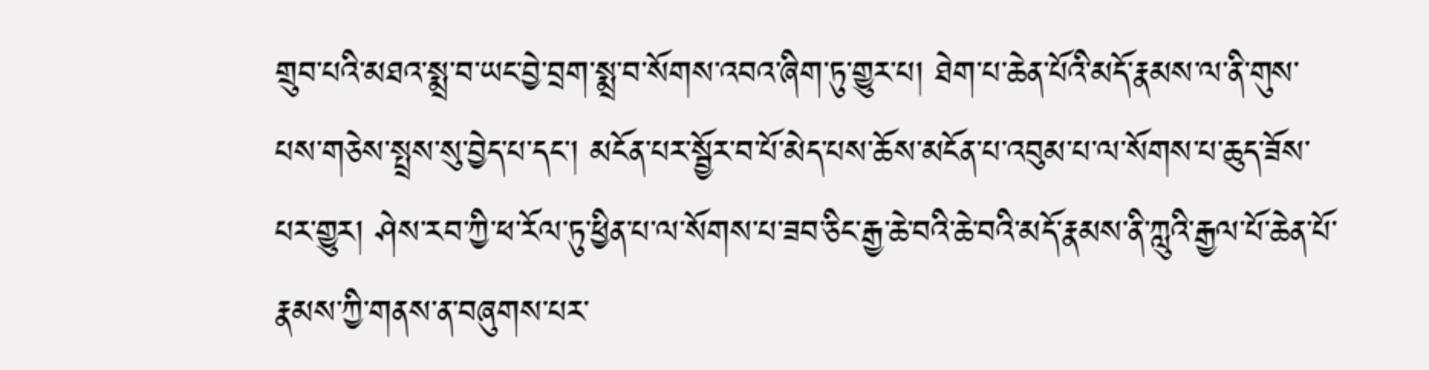གྲུབ་པའི་མཐའ་སྨྲ་བ་ཡང་བྱེ་བྲག་སྨྲ་བ་སོགས་འབའ་ཞིག་ཏུ་གྱུར་པ། ཐེག་པ་ཆེན་པོའི་མདོ་རྣམས་ལ་ནི་གུས་པས་གཅེས་སྤྲས་སུ་བྱེད་པ་དང་། མངོན་པར་སྦྱོར་བ་པོ་མེད་པས་ཆོས་མངོན་པ་འབུམ་པ་ལ་སོགས་པ་ཆུད་ཟོས་པར་གྱུར། ཤེས་རབ་ཀྱི་ཕ་རོལ་ཏུ་ཕྱིན་པ་ལ་སོགས་པ་ཟབ་ཅིང་རྒྱ་ཆེ་བའི་ཆེ་བའི་མདོ་རྣམས་ནི་ཀླུའི་རྒྱལ་པོ་ཆེན་པོ་རྣམས་ཀྱི་གནས་ན་བཞུགས་པར་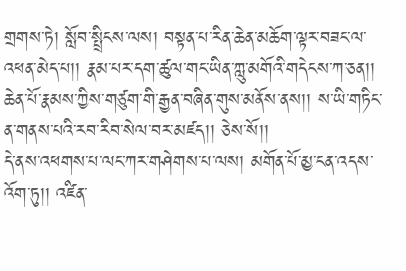གྲགས་ཏེ། སློབ་སྤྲིངས་ལས། བསྟན་པ་རིན་ཆེན་མཆོག་ལྟར་བཟང་ལ་འཕན་མེད་པ།། རྣམ་པར་དག་ཚུལ་གང་ཡིན་ཀླུ་མགོའི་གདེངས་ཀ་ཅན།། ཆེན་པོ་རྣམས་ཀྱིས་གཙུག་གི་རྒྱན་བཞིན་གུས་མནོས་ནས།། ས་ཡི་གཏིང་ན་གནས་པའི་རབ་རིབ་སེལ་བར་མཛད།། ཅེས་སོ།།
དེ་ནས་འཕགས་པ་ལང་ཀར་གཤེགས་པ་ལས། མགོན་པོ་མྱ་ངན་འདས་འོག་ཏུ།། འཛིན་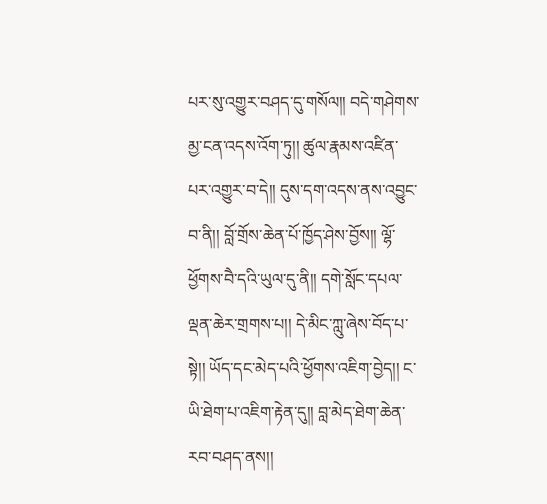པར་སུ་འགྱུར་བཤད་དུ་གསོལ།། བདེ་གཤེགས་མྱ་ངན་འདས་འོག་ཏུ།། ཚུལ་རྣམས་འཛིན་པར་འགྱུར་བ་དེ།། དུས་དག་འདས་ནས་འབྱུང་བ་ནི།། བློ་གྲོས་ཆེན་པོ་ཁྱོད་ཤེས་བྱོས།། ལྷོ་ཕྱོགས་བཻ་དའི་ཡུལ་དུ་ནི།། དགེ་སློང་དཔལ་ལྡན་ཆེར་གྲགས་པ།། དེ་མིང་ཀླུ་ཞེས་བོད་པ་སྟེ།། ཡོད་དང་མེད་པའི་ཕྱོགས་འཇིག་བྱེད།། ང་ཡི་ཐེག་པ་འཇིག་རྟེན་དུ།། བླ་མེད་ཐེག་ཆེན་རབ་བཤད་ནས།།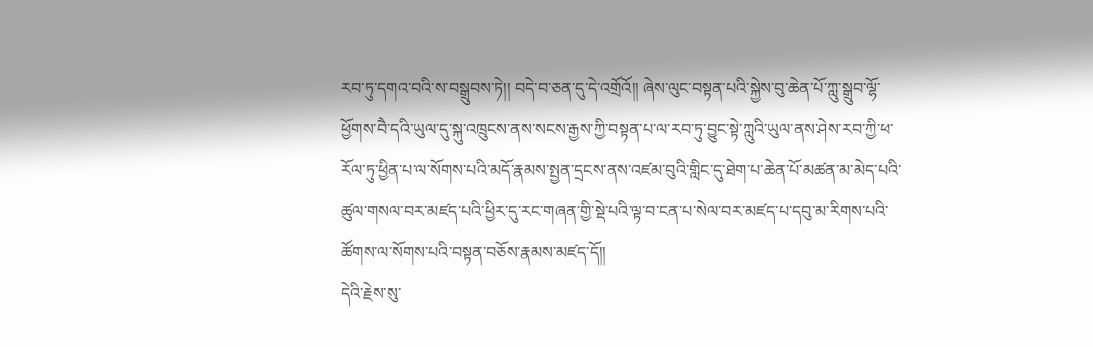རབ་ཏུ་དགའ་བའི་ས་བསྒྲུབས་ཏེ།། བདེ་བ་ཅན་དུ་དེ་འགྲོའོ།། ཞེས་ལུང་བསྟན་པའི་སྐྱེས་བུ་ཆེན་པོ་ཀླུ་སྒྲུབ་ལྷོ་ཕྱོགས་བཻ་དའི་ཡུལ་དུ་སྐུ་འཁྲུངས་ནས་སངས་རྒྱས་ཀྱི་བསྟན་པ་ལ་རབ་ཏུ་བྱུང་སྟེ་ཀླུའི་ཡུལ་ནས་ཤེས་རབ་ཀྱི་ཕ་རོལ་ཏུ་ཕྱིན་པ་ལ་སོགས་པའི་མདོ་རྣམས་སྤྱན་དྲངས་ནས་འཛམ་བུའི་གླིང་དུ་ཐེག་པ་ཆེན་པོ་མཚན་མ་མེད་པའི་ཚུལ་གསལ་བར་མཛད་པའི་ཕྱིར་དུ་རང་གཞན་གྱི་སྡེ་པའི་ལྟ་བ་ངན་པ་སེལ་བར་མཛད་པ་དབུ་མ་རིགས་པའི་ཚོགས་ལ་སོགས་པའི་བསྟན་བཅོས་རྣམས་མཛད་དོ།།
དེའི་རྗེས་སུ་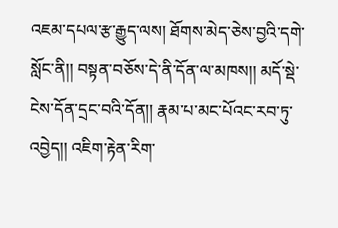འཇམ་དཔལ་རྩ་རྒྱུད་ལས། ཐོགས་མེད་ཅེས་བྱའི་དགེ་སློང་ནི།། བསྟན་བཅོས་དེ་ནི་དོན་ལ་མཁས།། མདོ་སྡེ་ངེས་དོན་དྲང་བའི་དོན།། རྣམ་པ་མང་པོའང་རབ་ཏུ་འབྱེད།། འཇིག་རྟེན་རིག་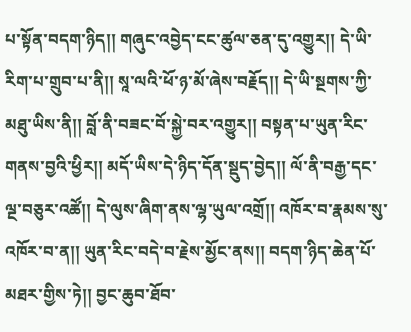པ་སྟོན་བདག་ཉིད།། གཞུང་འབྱེད་ངང་ཚུལ་ཅན་དུ་འགྱུར།། དེ་ཡི་རིག་པ་གྲུབ་པ་ནི།། སཱ་ལའི་ཕོ་ཉ་མོ་ཞེས་བརྗོད།། དེ་ཡི་སྔགས་ཀྱི་མཐུ་ཡིས་ནི།། བློ་ནི་བཟང་བོ་སྐྱེ་བར་འགྱུར།། བསྟན་པ་ཡུན་རིང་གནས་བྱའི་ཕྱིར།། མདོ་ཡིས་དེ་ཉིད་དོན་སྡུད་བྱེད།། ལོ་ནི་བརྒྱ་དང་ལྔ་བཅུར་འཚོ།། དེ་ལུས་ཞིག་ནས་ལྷ་ཡུལ་འགྲོ།། འཁོར་བ་རྣམས་སུ་འཁོར་བ་ན།། ཡུན་རིང་བདེ་བ་རྗེས་མྱོང་ནས།། བདག་ཉིད་ཆེན་པོ་མཐར་གྱིས་ཏེ།། བྱང་ཆུབ་ཐོབ་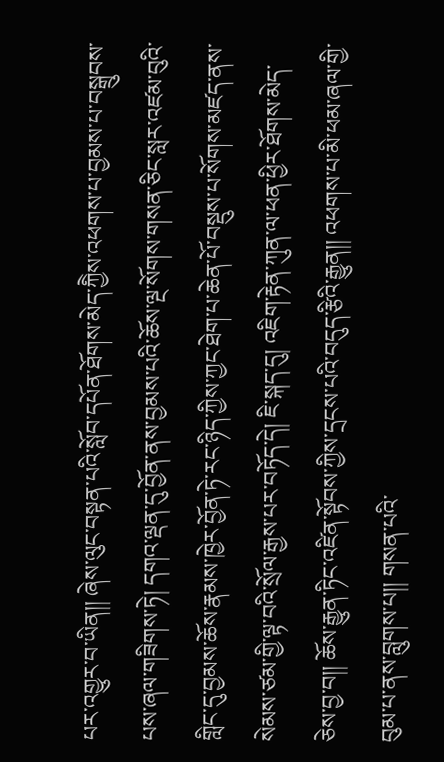པར་འགྱུར་བ་ཡིན།། ཞེས་ལུང་བསྟན་པའི་སློབ་དཔོན་ཐོགས་མེད་ཀྱིེས་འཕགས་པ་བྱམས་པ་བསྒྲུབས་པས་ཞལ་གཟིགས་ཏེ། དགའ་ལྡན་དུ་བྱོན་ནས་བྱམས་པའི་ཆོས་ལྔ་སོགས་གསན་ཅིང་སླར་འཛམ་བུའི་གླིང་དུ་བྱམས་ཆོས་རྣམས་ཁྱེར་བྱོན་ཏེ་རང་ཉིད་ཀྱིས་ཀྱང་ཐེག་པ་ཆེན་པོ་བསྡུས་པ་སོགས་མཛད་ནས་སེམས་ཙམ་གྱི་ལྟ་བའི་སྲོལ་རྒྱས་པར་བཏོད་དེ། ཇི་སྐད་དུ། འཇིག་རྟེན་ཀུན་ལ་ཕན་ཕྱིར་ཐོགས་མེད་ཅེས་བྱ་བ།། ཆོས་རྒྱུན་ཏིང་འཛིན་སྟོབས་ཀྱིས་དྲངས་པའི་བདུད་རྩིའི་རྒྱུན།། འཕགས་པ་མི་ཕམ་ཞལ་གྱི་བུམ་པ་ནས་བླུགས་པ།། གསན་པའི་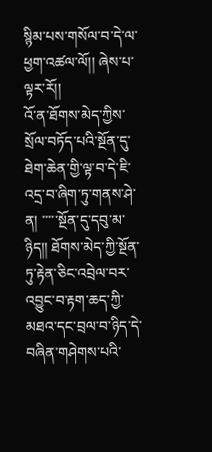སྙིམ་པས་གསོལ་བ་དེ་ལ་ཕྱག་འཚལ་ལོ།། ཞེས་པ་ལྟར་རོ།།
འོ་ན་ཐོགས་མེད་ཀྱིས་སྲོལ་བཏོད་པའི་སྔོན་དུ་ཐེག་ཆེན་གྱི་ལྟ་བ་དེ་ཇི་འདྲ་བ་ཞིག་ཏུ་གནས་ཤེ་ན། ་་་་་སྔོན་དུ་དབུ་མ་ཉིད།། ཐོགས་མེད་ཀྱི་སྔོན་ཏུ་རྟེན་ཅིང་འབྲེལ་བར་འབྱུང་བ་རྟག་ཆད་ཀྱི་མཐའ་དང་བྲལ་བ་ཉིད་དེ་བཞིན་གཤེགས་པའི་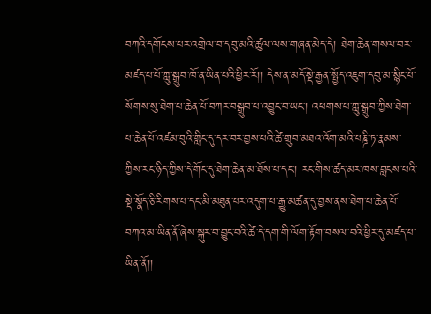བཀའི་དགོངས་པར་འགྲེལ་བ་དབུ་མའི་ཚུལ་ལས་གཞན་མེད་དེ། ཐེག་ཆེན་གསལ་བར་མཛད་པ་པོ་ཀླུ་སྒྲུབ་ཁོ་ན་ཡིན་པའི་ཕྱིར་རོ།། དེས་ན་མདོ་སྡེ་རྒྱན་སྤྱོད་འཇུག་དབུ་མ་སྙིང་པོ་སོགས་སུ་ཐེག་པ་ཆེན་པོ་བཀར་བསྒྲུབ་པ་འབྱུང་བ་ཡང་། འཕགས་པ་ཀླུ་སྒྲུབ་ཀྱིས་ཐེག་པ་ཆེན་པོ་འཛམ་བུའི་གླིང་དུ་དར་བར་བྱས་པའི་ཚེ་གྲུབ་མཐའ་འོག་མའི་པཎྜི་ཏ་རྣམས་ཀྱིས་རང་ཉིད་ཀྱིས་དེ་གོང་དུ་ཐེག་ཆེན་མ་ཐོས་པ་དང་། རང་གིས་ཚད་མར་ཁས་བླངས་པའི་སྡེ་སྣོད་ཅི་རིགས་པ་དང་མི་མཐུན་པར་འདུག་པ་རྒྱུ་མཚན་དུ་བྱས་ནས་ཐེག་པ་ཆེན་པོ་བཀའ་མ་ཡིན་ནོ་ཞེས་སྐུར་བ་བྱུང་བའི་ཚེ་དེ་དག་གི་ལོག་རྟོག་བསལ་བའི་ཕྱིར་དུ་མཛད་པ་ཡིན་ནོ།།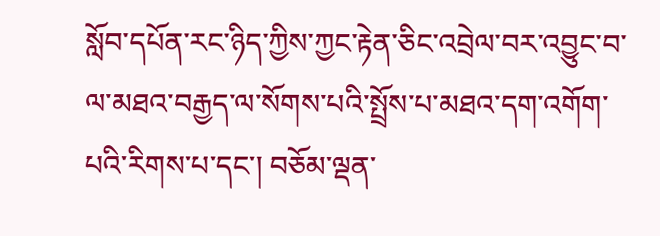སློབ་དཔོན་རང་ཉིད་ཀྱིས་ཀྱང་རྟེན་ཅིང་འབྲེལ་བར་འབྱུང་བ་ལ་མཐའ་བརྒྱད་ལ་སོགས་པའི་སྤྲོས་པ་མཐའ་དག་འགོག་པའི་རིགས་པ་དང་། བཅོམ་ལྡན་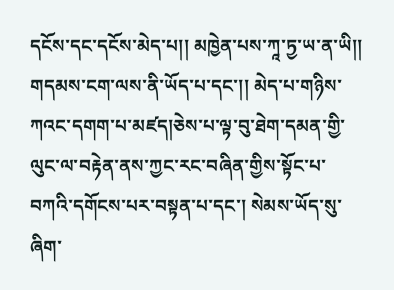དངོས་དང་དངོས་མེད་པ།། མཁྱེན་པས་ཀཱ་ཏྱ་ཡ་ན་ཡི།། གདམས་ངག་ལས་ནི་ཡོད་པ་དང་།། མེད་པ་གཉིས་ཀའང་དགག་པ་མཛད།ཅེས་པ་ལྟ་བུ་ཐེག་དམན་གྱི་ལུང་ལ་བརྟེན་ནས་ཀྱང་རང་བཞིན་གྱིས་སྟོང་པ་བཀའི་དགོངས་པར་བསྟན་པ་དང་། སེམས་ཡོད་སུ་ཞིག་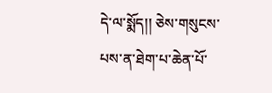དེ་ལ་སྨོད།། ཅེས་གསུངས་པས་ན་ཐེག་པ་ཆེན་པོ་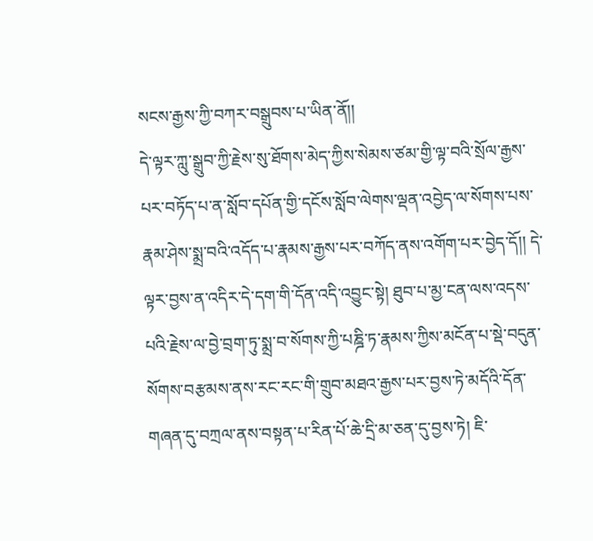སངས་རྒྱས་ཀྱི་བཀར་བསྒྲུབས་པ་ཡིན་ནོ།།
དེ་ལྟར་ཀླུ་སྒྲུབ་ཀྱི་རྗེས་སུ་ཐོགས་མེད་ཀྱིས་སེམས་ཙམ་གྱི་ལྟ་བའི་སྲོལ་རྒྱས་པར་བཏོད་པ་ན་སློབ་དཔོན་གྱི་དངོས་སློབ་ལེགས་ལྡན་འབྱེད་ལ་སོགས་པས་རྣམ་ཤེས་སྨྲ་བའི་འདོད་པ་རྣམས་རྒྱས་པར་བཀོད་ནས་འགོག་པར་བྱེད་དོ།། དེ་ལྟར་བྱས་ན་འདིར་དེ་དག་གི་དོན་འདི་འབྱུང་སྟེ། ཐུབ་པ་མྱ་ངན་ལས་འདས་པའི་རྗེས་ལ་བྱེ་བྲག་ཏུ་སྨྲ་བ་སོགས་ཀྱི་པཎྜི་ཏ་རྣམས་ཀྱིས་མངོན་པ་སྡེ་བདུན་སོགས་བརྩམས་ནས་རང་རང་གི་གྲུབ་མཐའ་རྒྱས་པར་བྱས་ཏེ་མདོའི་དོན་གཞན་དུ་བཀྲལ་ནས་བསྟན་པ་རིན་པོ་ཆེ་དྲི་མ་ཅན་དུ་བྱས་ཏེ། ཇི་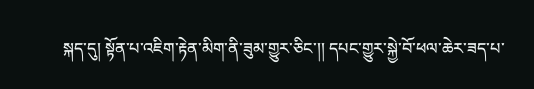སྐད་དུ། སྟོན་པ་འཇིག་རྟེན་མིག་ནི་ཟུམ་གྱུར་ཅིང་།། དཔང་གྱུར་སྐྱེ་བོ་ཕལ་ཆེར་ཟད་པ་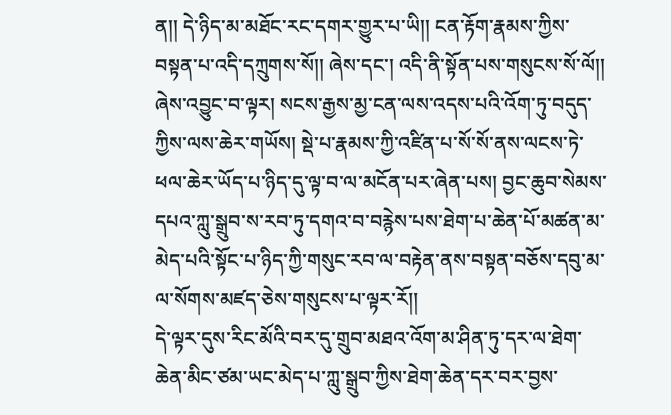ན།། དེ་ཉིད་མ་མཐོང་རང་དགར་གྱུར་པ་ཡི།། ངན་རྟོག་རྣམས་ཀྱིས་བསྟན་པ་འདི་དཀྲུགས་སོ།། ཞེས་དང་། འདི་ནི་སྟོན་པས་གསུངས་སོ་ལོ།། ཞེས་འབྱུང་བ་ལྟར། སངས་རྒྱས་མྱ་ངན་ལས་འདས་པའི་འོག་ཏུ་བདུད་ཀྱིས་ལས་ཆེར་གཡོས། སྡེ་པ་རྣམས་ཀྱི་འཛིན་པ་སོ་སོ་ནས་ལངས་ཏེ་ཕལ་ཆེར་ཡོད་པ་ཉིད་དུ་ལྟ་བ་ལ་མངོན་པར་ཞེན་པས། བྱང་ཆུབ་སེམས་དཔའ་ཀླུ་སྒྲུབ་ས་རབ་ཏུ་དགའ་བ་བརྙེས་པས་ཐེག་པ་ཆེན་པོ་མཚན་མ་མེད་པའི་སྟོང་པ་ཉིད་ཀྱི་གསུང་རབ་ལ་བརྟེན་ནས་བསྟན་བཅོས་དབུ་མ་ལ་སོགས་མཛད་ཅེས་གསུངས་པ་ལྟར་རོ།།
དེ་ལྟར་དུས་རིང་མོའི་བར་དུ་གྲུབ་མཐའ་འོག་མ་ཤིན་ཏུ་དར་ལ་ཐེག་ཆེན་མིང་ཙམ་ཡང་མེད་པ་ཀླུ་སྒྲུབ་ཀྱིས་ཐེག་ཆེན་དར་བར་བྱས་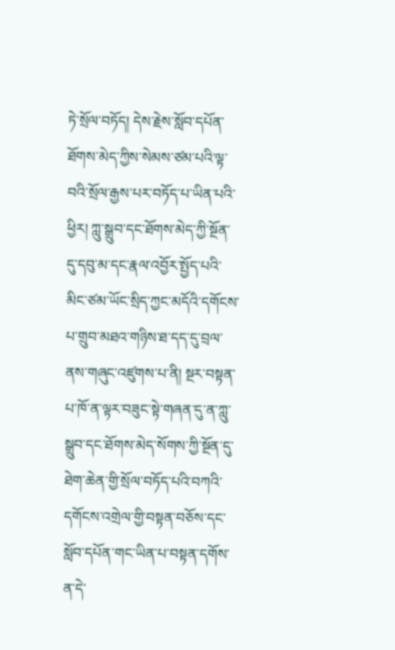ཏེ་སྲོལ་བཏོད། དེས་རྗེས་སློབ་དཔོན་ཐོགས་མེད་ཀྱིས་སེམས་ཙམ་པའི་ལྟ་བའི་སྲོལ་རྒྱས་པར་བཏོད་པ་ཡིན་པའི་ཕྱིར། ཀླུ་སྒྲུབ་དང་ཐོགས་མེད་ཀྱི་སྔོན་དུ་དབུ་མ་དང་རྣལ་འབྱོར་སྤྱོད་པའི་མིང་ཙམ་ཡོང་སྲིད་ཀྱང་མདོའི་དགོངས་པ་གྲུབ་མཐའ་གཉིས་ཐ་དད་དུ་བྲལ་ནས་གཞུང་འཛུགས་པ་ནི། སྔར་བསྟན་པ་ཁོ་ན་ལྟར་བཟུང་སྟེ་གཞན་དུ་ན་ཀླུ་སྒྲུབ་དང་ཐོགས་མེད་སོགས་ཀྱི་སྔོན་དུ་ཐེག་ཆེན་གྱི་སྲོལ་བཏོད་པའི་བཀའི་དགོངས་འགྲེལ་གྱི་བསྟན་བཅོས་དང་སློབ་དཔོན་གང་ཡིན་པ་བསྟན་དགོས་ན་དེ་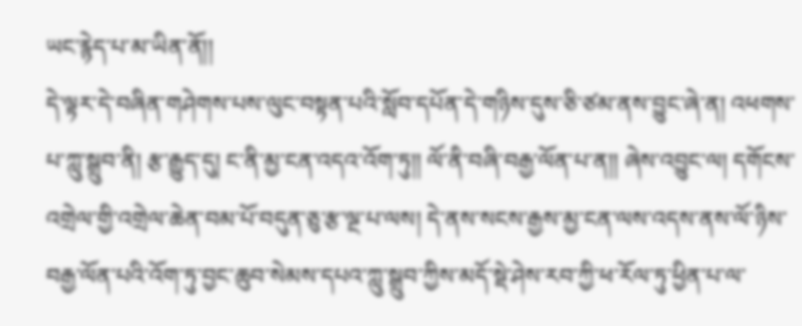ཡང་རྙེད་པ་མ་ཡིན་ནོ།།
དེ་ལྟར་དེ་བཞིན་གཤེགས་པས་ལུང་བསྟན་པའི་སློབ་དཔོན་དེ་གཉིས་དུས་ཅི་ཙམ་ནས་བྱུང་ཞེ་ན། འཕགས་པ་ཀླུ་སྒྲུབ་ནི། རྩ་རྒྱུད་དུ། ང་ནི་མྱ་ངན་འདའ་འོག་ཏུ།། ལོ་ནི་བཞི་བརྒྱ་ལོན་པ་ན།། ཞེས་འབྱུང་ལ། དགོངས་འགྲེལ་གྱི་འགྲེལ་ཆེན་བམ་པོ་བདུན་ཅུ་རྩ་ལྔ་པ་ལས། དེ་ནས་སངས་རྒྱས་མྱ་ངན་ལས་འདས་ནས་ལོ་ཉིས་བརྒྱ་ལོན་པའི་འོག་ཏུ་བྱང་ཆུབ་སེམས་དཔའ་ཀླུ་སྒྲུབ་ཀྱིས་མདོ་སྡེ་ཤེས་རབ་ཀྱི་ཕ་རོལ་ཏུ་ཕྱིན་པ་ལ་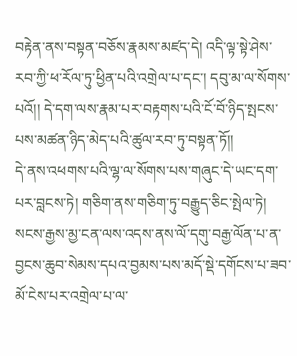བརྟེན་ནས་བསྟན་བཅོས་རྣམས་མཛད་དེ། འདི་ལྟ་སྟེ་ཤེས་རབ་ཀྱི་ཕ་རོལ་ཏུ་ཕྱིན་པའི་འགྲེལ་པ་དང་། དབུ་མ་ལ་སོགས་པའོ།། དེ་དག་ལས་རྣམ་པར་བརྟགས་པའི་ངོ་བོ་ཉིད་སྤངས་པས་མཚན་ཉིད་མེད་པའི་ཚུལ་རབ་ཏུ་བསྟན་ཏོ།།
དེ་ནས་འཕགས་པའི་ལྷ་ལ་སོགས་པས་གཞུང་དེ་ཡང་དག་པར་བླངས་ཏེ། གཅིག་ནས་གཅིག་ཏུ་བརྒྱུད་ཅིང་སྤེལ་ཏེ། སངས་རྒྱས་མྱ་ངན་ལས་འདས་ནས་ལོ་དགུ་བརྒྱ་ལོན་པ་ན་བྱངས་ཆུབ་སེམས་དཔའ་བྱམས་པས་མདོ་སྡེ་དགོངས་པ་ཟབ་མོ་ངེས་པར་འགྲེལ་པ་ལ་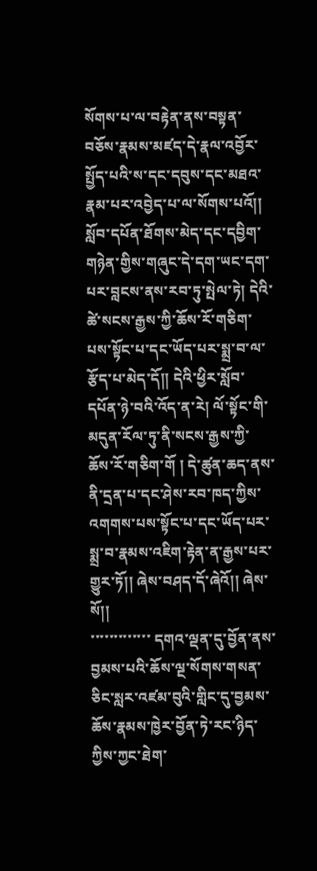སོགས་པ་ལ་བརྟེན་ནས་བསྟན་བཅོས་རྣམས་མཛད་དེ་རྣལ་འབྱོར་སྤྱོད་པའི་ས་དང་དབུས་དང་མཐའ་རྣམ་པར་འབྱེད་པ་ལ་སོགས་པའོ།།
སློབ་དཔོན་ཐོགས་མེད་དང་དབྱིག་གཉེན་གྱིས་གཞུང་དེ་དག་ཡང་དག་པར་བླངས་ནས་རབ་ཏུ་སྤེལ་ཏེ། དེའི་ཚེ་སངས་རྒྱས་ཀྱི་ཆོས་རོ་གཅིག་པས་སྟོང་པ་དང་ཡོད་པར་སྨྲ་བ་ལ་རྩོད་པ་མེད་དོ།། དེའི་ཕྱིར་སློབ་དཔོན་ཉེ་བའི་འོད་ན་རེ། ལོ་སྟོང་གི་མདུན་རོལ་ཏུ་ནི་སངས་རྒྱས་ཀྱི་ཆོས་རོ་གཅིག་གོ ། དེ་ཚུན་ཆད་ནས་ནི་དྲན་པ་དང་ཤེས་རབ་ཁད་ཀྱིས་འགགས་པས་སྟོང་པ་དང་ཡོད་པར་སྨྲ་བ་རྣམས་འཇིག་རྟེན་ན་རྒྱས་པར་གྱུར་ཏོ།། ཞེས་བཤད་དོ་ཞེའོ།། ཞེས་སོ།།
་་་་་་་་་་་་་ དགའ་ལྡན་དུ་བྱོན་ནས་བྱམས་པའི་ཆོས་ལྔ་སོགས་གསན་ཅིང་སླར་འཛམ་བུའི་གླིང་དུ་བྱམས་ཆོས་རྣམས་ཁྱེར་བྱོན་ཏེ་རང་ཉིད་ཀྱིས་ཀྱང་ཐེག་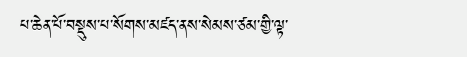པ་ཆེན་པོ་བསྡུས་པ་སོགས་མཛད་ནས་སེམས་ཙམ་གྱི་ལྟ་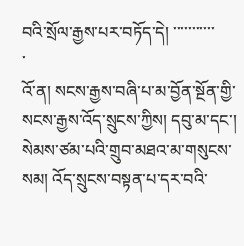བའི་སྲོལ་རྒྱས་པར་བཏོད་དེ། ་་་་་་་་་་་
་
འོ་ན། སངས་རྒྱས་བཞི་པ་མ་བྱོན་སྔོན་གྱི་སངས་རྒྱས་འོད་སྲུངས་ཀྱིས། དབུ་མ་དང་། སེམས་ཙམ་པའི་གྲུབ་མཐའ་མ་གསུངས་སམ། འོད་སྲུངས་བསྟན་པ་དར་བའི་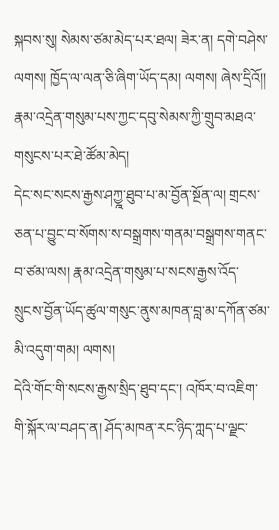སྐབས་སུ། སེམས་ཙམ་མེད་པར་ཐལ། ཟེར་ན། དགེ་བཤེས་ལགས། ཁྱོད་ལ་ལན་ཅི་ཞིག་ཡོད་དམ། ལགས། ཞེས་དྲིའོ།།
རྣམ་འདྲེན་གསུམ་པས་ཀྱང་དབུ་སེམས་ཀྱི་གྲུབ་མཐའ་གསུངས་པར་ཐེ་ཚོམ་མེད།
དེང་སང་སངས་རྒྱས་ཤཀྱྰ་ཐུབ་པ་མ་བྱོན་སྔོན་ལ། གྲངས་ཅན་པ་བྱུང་བ་སོགས་ས་བསྒྲགས་གནམ་བསྒྲགས་གནང་བ་ཙམ་ལས། རྣམ་འདྲེན་གསུམ་པ་སངས་རྒྱས་འོད་སྲུངས་བྱོན་ཡོད་ཚུལ་གསུང་ནུས་མཁན་བླ་མ་དཀོན་ཙམ་མི་འདུག་གམ། ལགས།
དེའི་གོང་གི་སངས་རྒྱས་སྲིད་ཐུབ་དང་། འཁོར་བ་འཇིག་གི་སྐོར་ལ་བཤད་ན། ཤོད་མཁན་རང་ཉིད་ཀླད་པ་ལྗང་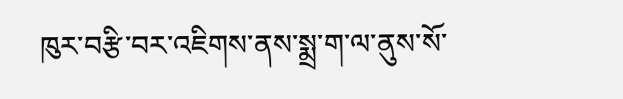ཁུར་བརྩི་བར་འཇིགས་ནས་སྨྲ་ག་ལ་ནུས་སོ་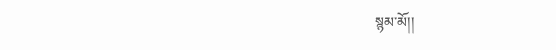སྙམ་མོ།།